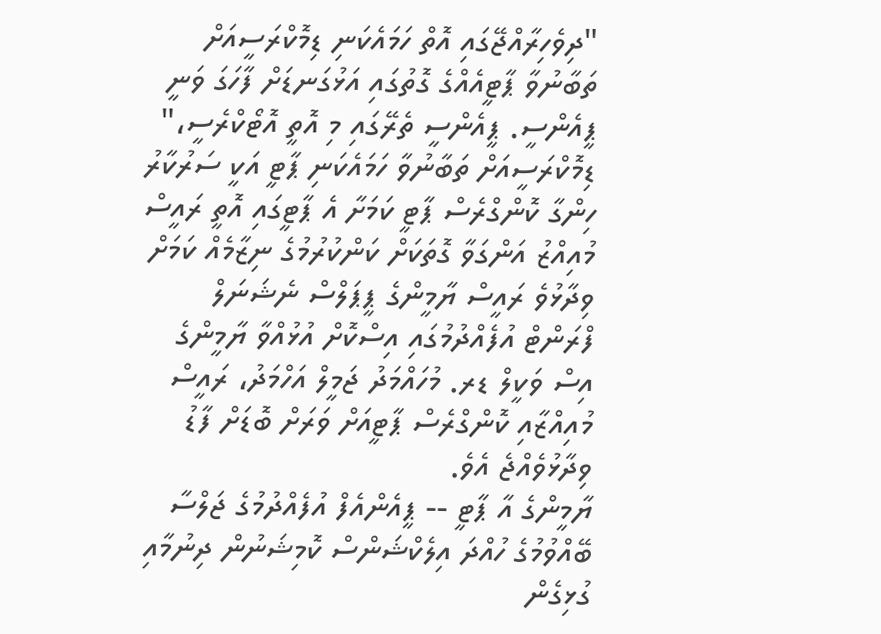"ދިވެހިރާއްޖޭގައި އޮތް ހަމައެކަނި ޑިމޮކްރަސީއަށް ތަބާނުވާ ޕާޓީއެއްގެ ގޮތުގައި އަޅުގަނޑަށް ފާހަގަ ވަނީ ޕީއެންސީ. ޕީއެންސީ ތެރޭގައި މި އޮތީ އޮޓޯކްރެސީ،"
ޑިމޮކްރަސީއަށް ތަބާނުވާ ހަމައެކަނި ޕާޓީ އަކީ ސަރުކާރު ހިންގާ ކޮންގްރެސް ޕާޓީ ކަމަށާ އެ ޕާޓީގައި އޮތީ ރައީސް މުއިއްޒު އަންގަވާ ގޮތަކަށް ކަންކުރުމުގެ ނިޒާމެއް ކަމަށް ވިދާޅުވެ ރައީސް ޔާމީންގެ ޕީޕަލްސް ނެޝަނަލް ފްރަންޓް އުފެއްދުމުގައި އިސްކޮށް އުޅުއްވާ ޔާމީންގެ އިސް ވަކީލް ޑރ. މުހައްމަދު ޖަމީލް އަހްމަދު، ރައީސް މުއިއްޒާއި ކޮންގްރެސް ޕާޓީއަށް ވަރަށް ބޮޑަށް ފާޑު ވިދާޅުވެއްޖެ އެވެ.
ޔާމީންގެ އާ ޕާޓީ -- ޕީއެންއެފް އުފެއްދުމުގެ ޖަލްސާ ބޭއްވުމުގެ ހުއްދަ އިލެކްޝަންސް ކޮމިޝަނުން ދިނުމާއި ގުޅިގެން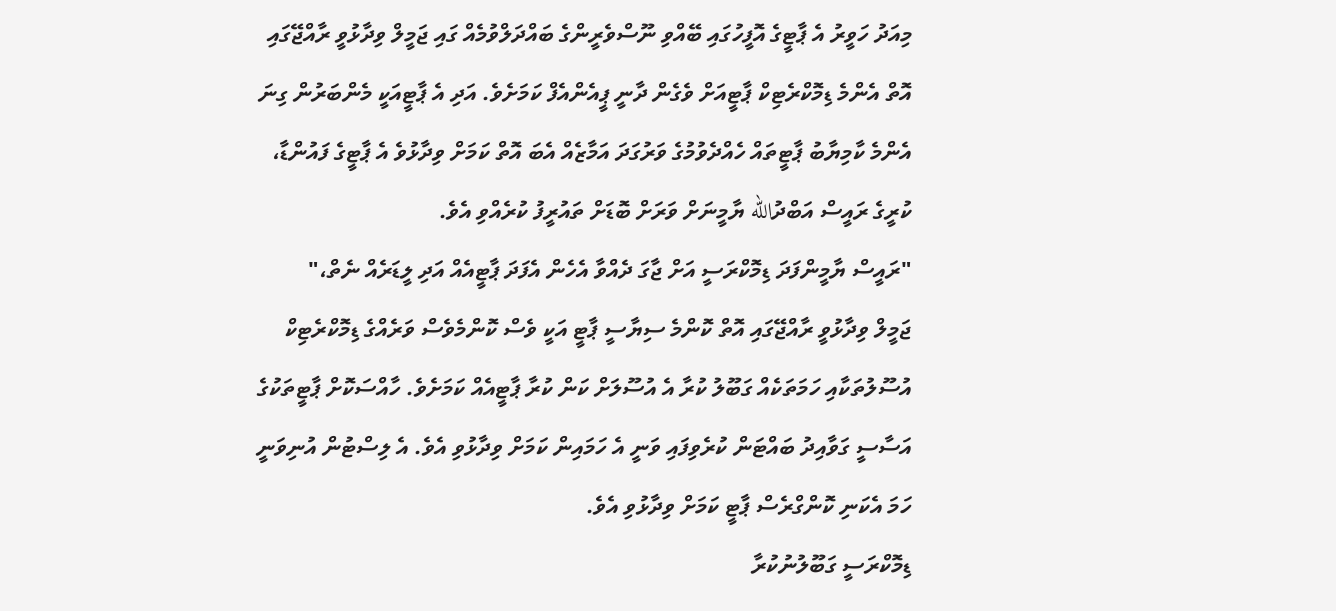މިއަދު ހަވީރު އެ ޕާޓީގެ އޮފީހުގައި ބޭއްވި ނޫސްވެރީންގެ ބައްދަލްވުމެއް ގައި ޖަމީލް ވިދާޅުވީ ރާއްޖޭގައި އޮތް އެންމެ ޑިމޮކްރެޓިކް ޕާޓީއަށް ވެގެން ދާނީ ޕީއެންއެފް ކަމަށެވެ. އަދި އެ ޕާޓީއަކީ މެންބަރުން ގިނަ އެންމެ ކާމިޔާބު ޕާޓީތައް ހެއްދެވުމުގެ ވަރުގަދަ އަމާޒެއް އެބަ އޮތް ކަމަށް ވިދާޅުވެ އެ ޕާޓީގެ ފައުންޑާ، ކުރީގެ ރައީސް އަބްދުالله ޔާމީނަށް ވަރަށް ބޮޑަށް ތައުރީފު ކުރެއްވި އެވެ.
"ރައީސް ޔާމީންފަދަ ޑިމޮކްރަސީ އަށް ޖާގަ ދެއްވާ އެހެން އެފަދަ ޕާޓީއެއް އަދި ލީޑަރެއް ނެތް،"
ޖަމީލް ވިދާޅުވީ ރާއްޖޭގައި އޮތް ކޮންމެ ސިޔާސީ ޕާޓީ އަކީ ވެސް ކޮންމެވެސް ވަރެއްގެ ޑިމޮކްރެޓިކް އުސޫލުތަކާއި ހަމަތަކެއް ގަބޫލު ކުރާ އެ އުސޫލަށް ކަން ކުރާ ޕާޓީއެއް ކަމަށެވެ. ހާއްސަކޮށް ޕާޓީތަކުގެ އަސާސީ ގަވާއިދު ބައްޓަން ކުރެވިފައި ވަނީ އެ ހަމައިން ކަމަށް ވިދާޅުވި އެވެ. އެ ލިސްޓުން އުނިވަނީ ހަމަ އެކަނި ކޮންގްރެސް ޕާޓީ ކަމަށް ވިދާޅުވި އެވެ.
ޑިމޮކްރަސީ ގަބޫލުނުކުރާ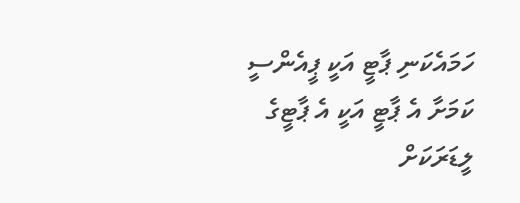ހަމައެކަނި ޕާޓީ އަކީ ޕީއެންސީ ކަމަށާ އެ ޕާޓީ އަކީ އެ ޕާޓީގެ ލީޑަރަކަށް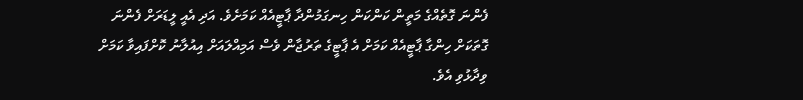ފެންނަ ގޮތެއްގެ މަތީން ކަންކަން ހިނގަމުންދާ ޕާޓީއެއް ކަމަށެވެ. އަދި އެއީ ލީޑަރަށް ފެންނަ ގޮތަކަށް ހިންގާ ޕާޓީއެއް ކަމަށް އެ ޕާޓީގެ ތަރުޖާން ވެސް އަމިއްލައަށް އިއުލާނު ކޮށްފައިވާ ކަމަށް ވިދާޅުވި އެވެ.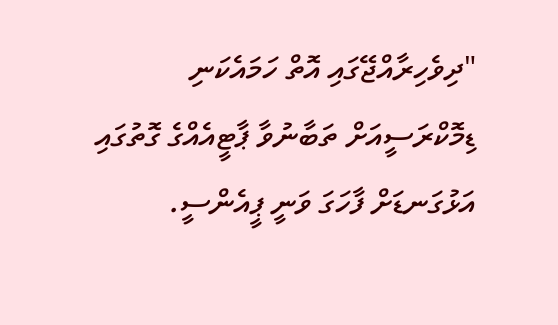"ދިވެހިރާއްޖޭގައި އޮތް ހަމައެކަނި ޑިމޮކްރަސީއަށް ތަބާނުވާ ޕާޓީއެއްގެ ގޮތުގައި އަޅުގަނޑަށް ފާހަގަ ވަނީ ޕީއެންސީ.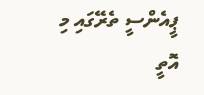ޕީއެންސީ ތެރޭގައި މި އޮތީ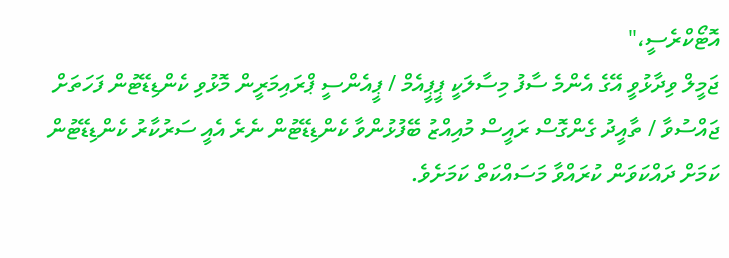އޮޓޯކްރެސީ،"
ޖަމީލް ވިދާޅުވީ އޭގެ އެންމެ ސާފު މިސާލަކީ ޕީޕީއެމް / ޕީއެންސީ ޕްރައިމަރީން މޮޅުވި ކެންޑިޑޭޓުން ފަހަތަށް ޖައްސުވާ / ތާއީދު ގެންގޮސް ރައީސް މުއިއްޒު ބޭފުޅުންވާ ކެންޑިޑޭޓުން ނެރެ އެއީ ސަރުކާރު ކެންޑިޑޭޓުން ކަމަށް ދައްކަވަން ކުރައްވާ މަސައްކަތް ކަމަށެވެ.